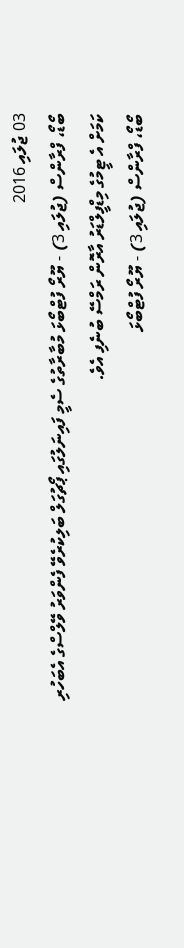03 ޖުލައި 2016
ބޯޑޯ، ފްރާންސް (ޖުލައި 3) - ޔޫރޯ ފުޓްބޯޅަ މުބާރާތުގެ ސެމީ ފައިނަލުގައި ޕޯޗުގަލް ބަލިކުރެވޭ ފެންވަރު ވޭލްސްގެ އެބަހުރި ކަމަށް އެ ޓީމުގެ މިޑްފީލްޑަރު އާރޮން ރަމްސޭ ބުނެފި އެވެ.
ބޯޑޯ، ފްރާންސް (ޖުލައި 3) - ޔޫރޯ ފުޓްބޯޅަ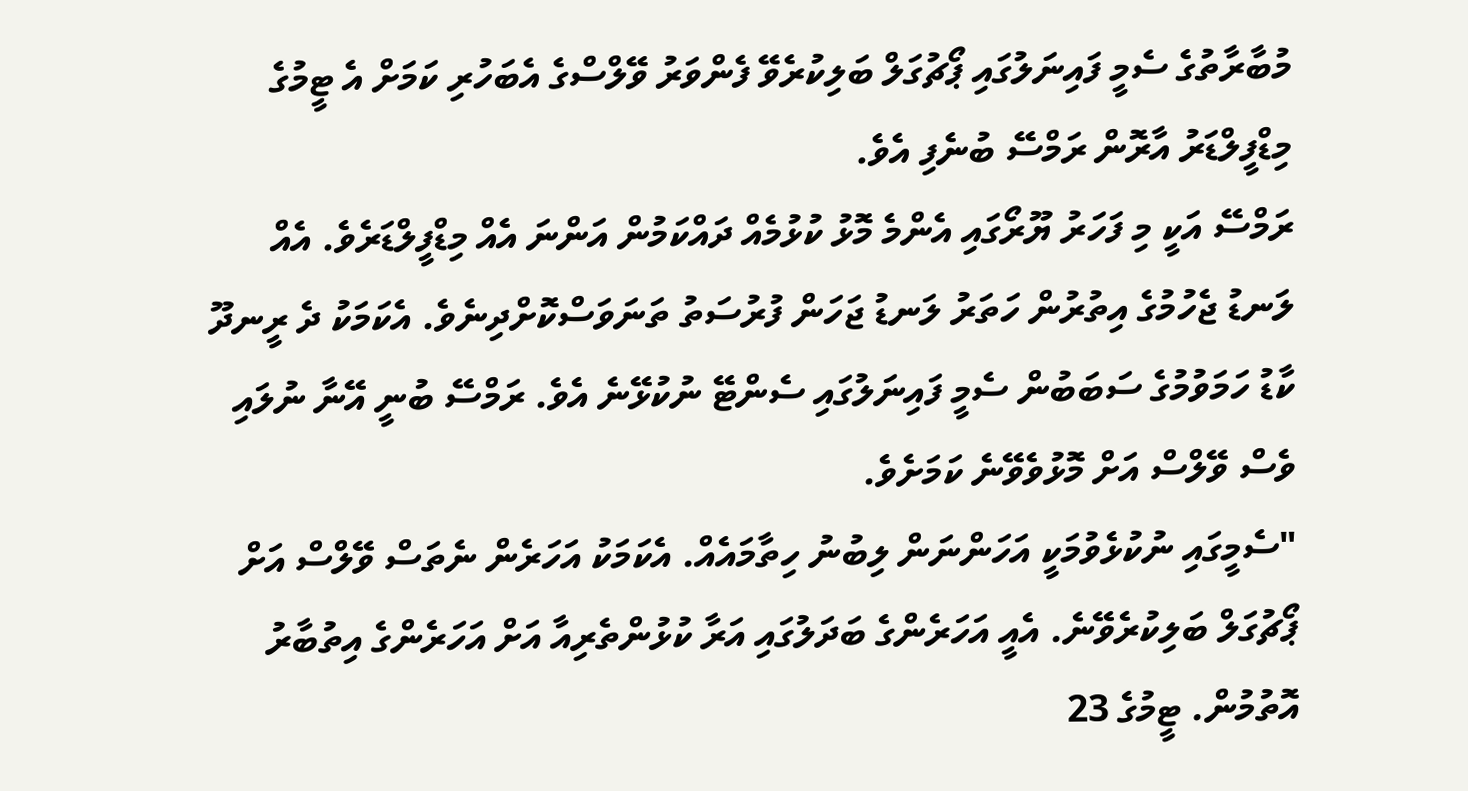މުބާރާތުގެ ސެމީ ފައިނަލުގައި ޕޯޗުގަލް ބަލިކުރެވޭ ފެންވަރު ވޭލްސްގެ އެބަހުރި ކަމަށް އެ ޓީމުގެ މިޑްފީލްޑަރު އާރޮން ރަމްސޭ ބުނެފި އެވެ.
ރަމްސޭ އަކީ މި ފަހަރު ޔޫރޯގައި އެންމެ މޮޅު ކުޅުމެއް ދައްކަމުން އަންނަ އެއް މިޑްފީލްޑަރެވެ. އެއް ލަނޑު ޖެހުމުގެ އިތުރުން ހަތަރު ލަނޑު ޖަހަން ފުރުސަތު ތަނަވަސްކޮށްދިނެވެ. އެކަމަކު ދެ ރީނދޫ ކާޑު ހަމަވުމުގެ ސަބަބުން ސެމީ ފައިނަލުގައި ސެންޓޭ ނުކުޅޭނެ އެވެ. ރަމްސޭ ބުނީ އޭނާ ނުލައި ވެސް ވޭލްސް އަށް މޮޅުވެވޭނެ ކަމަށެވެ.
"ސެމީގައި ނުކުޅެވުމަކީ އަހަންނަން ލިބުނު ހިތާމައެއް. އެކަމަކު އަހަރެން ނެތަސް ވޭލްސް އަށް ޕޯޗުގަލް ބަލިކުރެވޭނެ. އެއީ އަހަރެންގެ ބަދަލުގައި އަރާ ކުޅުންތެރިއާ އަށް އަހަރެންގެ އިތުބާރު އޮތުމުން. ޓީމުގެ 23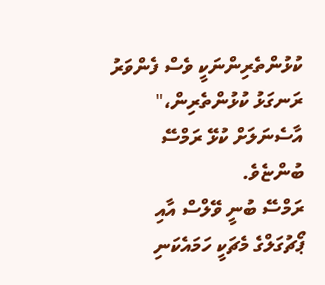ކުޅުންތެރިންނަކީ ވެސް ފެންވަރު ރަނގަޅު ކުޅުންތެރިން،" އާސެނަލަށް ކުޅޭ ރަމްސޭ ބުންޏެވެ.
ރަމްސޭ ބުނީ ވޭލްސް އާއި ޕޯޗުގަލްގެ މެޗަކީ ހަމައެކަނި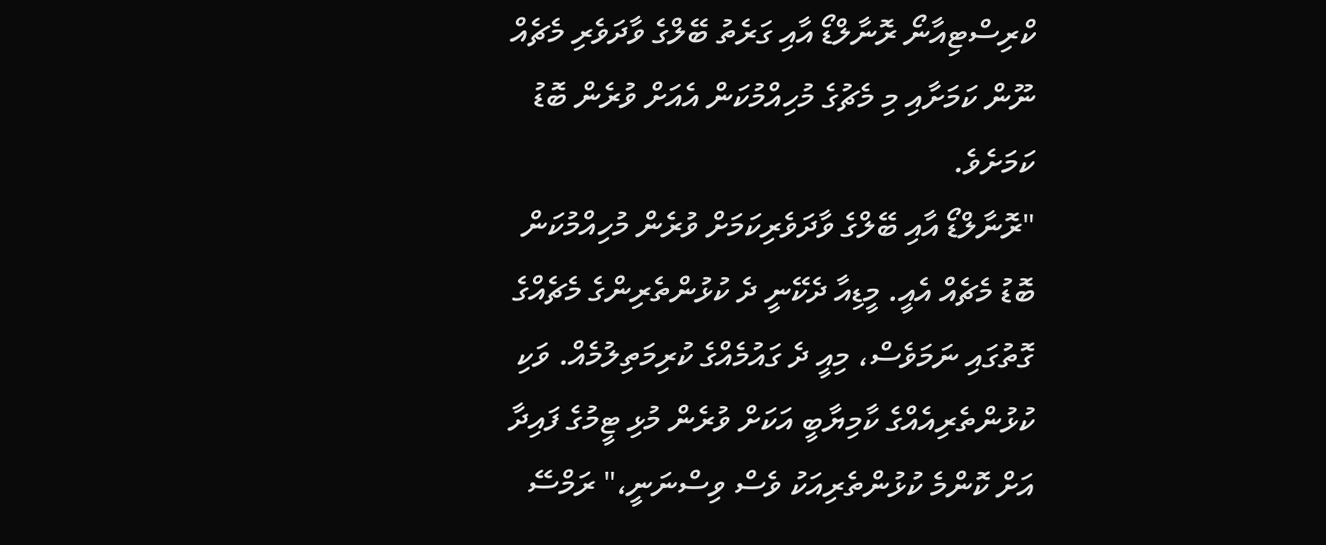ކްރިސްޓިއާނޯ ރޮނާލްޑޯ އާއި ގަރެތު ބޭލްގެ ވާދަވެރި މެޗެއް ނޫން ކަމަށާއި މި މެޗުގެ މުހިއްމުކަން އެއަށް ވުރެން ބޮޑު ކަމަށެވެ.
"ރޮނާލްޑޯ އާއި ބޭލްގެ ވާދަވެރިކަމަށް ވުރެން މުހިއްމުކަން ބޮޑު މެޗެއް އެއީ. މީޑިއާ ދެކޭނީ ދެ ކުޅުންތެރިންގެ މެޗެއްގެ ގޮތުގައި ނަމަވެސް، މިއީ ދެ ގައުމެއްގެ ކުރިމަތިލުމެއް. ވަކި ކުޅުންތެރިއެއްގެ ކާމިޔާބީ އަކަށް ވުރެން މުޅި ޓީމުގެ ފައިދާ އަށް ކޮންމެ ކުޅުންތެރިއަކު ވެސް ވިސްނަނީ،" ރަމްސޭ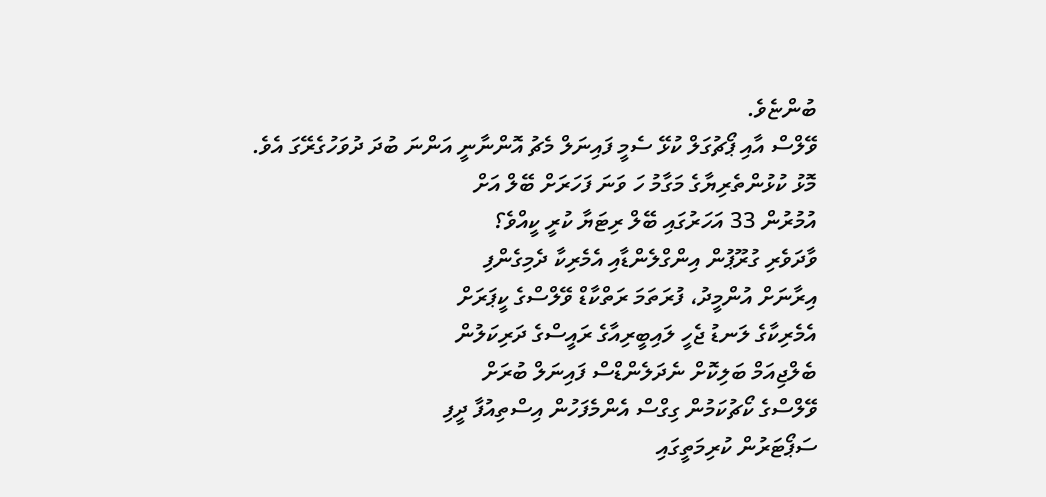ބުންޏެވެ.
ވޭލްސް އާއި ޕޯޗުގަލް ކުޅޭ ސެމީ ފައިނަލް މެޗު އޮންނާނީ އަންނަ ބުދަ ދުވަހުގެރޭގަ އެވެ.
މޮޅު ކުޅުންތެރިޔާގެ މަގާމު ހަ ވަނަ ފަހަރަށް ބޭލް އަށް
އުމުރުން 33 އަހަރުގައި ބޭލް ރިޓަޔާ ކުރީ ކީއްވެ؟
ވާދަވެރި ގުރޫޕުން އިންގްލެންޑާއި އެމެރިކާ ދެމިގެންފި
އިރާނަށް އުންމީދު، ފުރަތަމަ ރަތްކާޑް ވޭލްސްގެ ކީޕަރަށް
އެމެރިކާގެ ލަނޑު ޖެހީ ލައިބީރިއާގެ ރައީސްގެ ދަރިކަލުން
ބެލްޖިއަމް ބަލިކޮށް ނެދަލެންޑްސް ފައިނަލް ބުރަށް
ވޭލްސްގެ ކޯޗުކަމުން ގިގްސް އެންމެފަހުން އިސްތިއުފާ ދީފި
ސަޕޯޓަރުން ކުރިމަތީގައި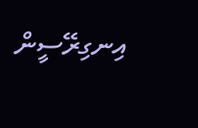އިނގިރޭސީން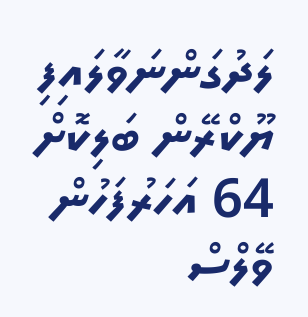ލަދުގަންނަވާލައިފި
ޔޫކްރޭން ބަލިކޮށް 64 އަހަރުފަހުން ވޭލްސް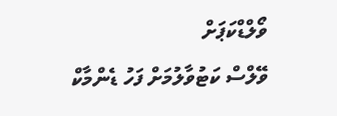ވޯލްޑްކަޕަށް
ވޭލްސް ކަޓުވާލުމަށް ފަހު ޑެންމާކް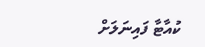ކުއާޓާ ފައިނަލަށް